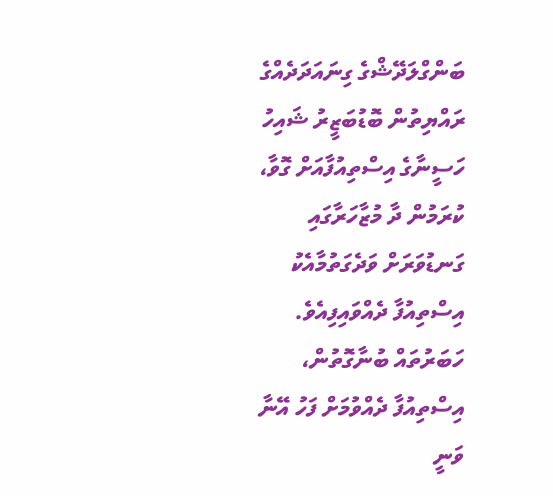ބަންގްލަދޭޝްގެ ގިނައަދަދެއްގެ ރައްޔިތުން ބޮޑުބަޒީރު ޝައިހު ހަސީނާގެ އިސްތިއުފާއަށް ގޮވާ، ކުރަމުން ދާ މުޒާހަރާގައި ގަނޑުވަރަށް ވަދެގަތުމާއެކު އިސްތިއުފާ ދެއްވައިފިއެވެ.
ހަބަރުތައް ބުނާގޮތުން، އިސްތިއުފާ ދެއްވުމަށް ފަހު އޭނާ ވަނީ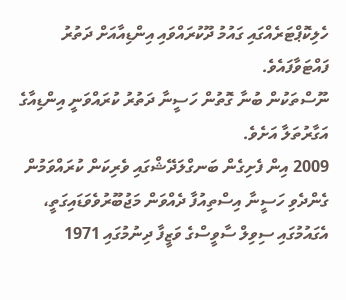ހެލިކޮޕްޓަރެއްގައި ގައުމު ދޫކުރައްވައި އިންޑިއާއަށް ދަތުރު ފައްޓަވާފައެވެ.
ނޫސްތަކުން ބުނާ ގޮތުން ހަސީނާ ދަތުރު ކުރައްވަނީ އިންޑިއާގެ އަގާރުތަލާ އަށެވެ.
2009 އިން ފެށިގެން ބަނގްލަދޭޝްގައި ވެރިކަން ކުރައްވަމުން ގެންދެވި ހަސީނާ އިސްތިއުފާ ދެއްވަން މަޖުބޫރުވެވަޑައިގަތީ، އެގައުމުގައި ސިވިލް ސާވީސްގެ ވަޒީފާ ދިނުމުގައި 1971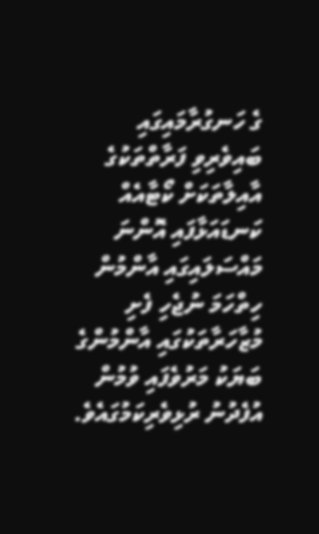ގެ ހަނގުރާމައިގައި ބައިވެރިވި ފަރާތްތަކުގެ އާއިލާތަކަށް ކޯޓާއެއް ކަނޑައަޅާފައި އޮންނަ މައްސަލައިގައި އާންމުން ހިތްހަމަ ނުޖެހި ފެށި މުޒާހަރާތަކުގައި އާންމުންގެ ބަޔަކު މަރުވެފައި ވުމުން އުފެދުނު ރުޅިވެރިކަމުގައެވެ.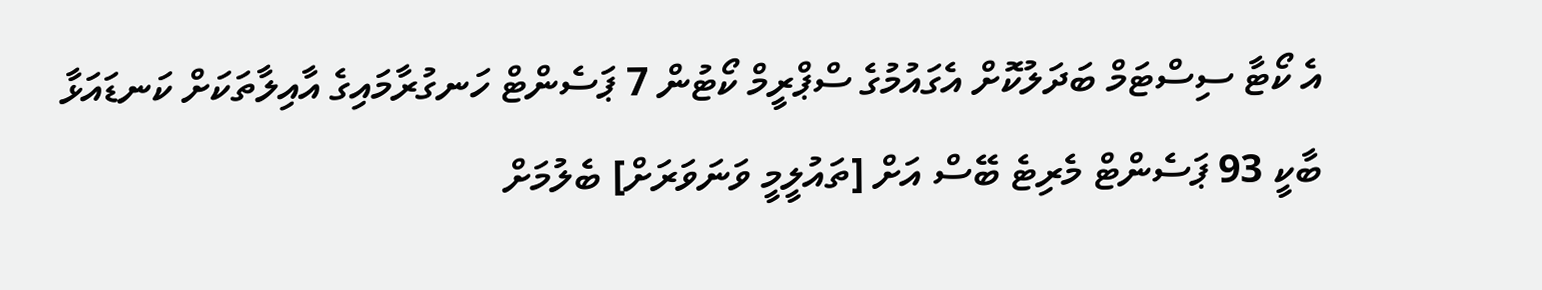އެ ކޯޓާ ސިސްޓަމް ބަދަލުކޮށް އެގައުމުގެ ސްޕްރީމް ކޯޓުން 7 ޕަސެންޓް ހަނގުރާމައިގެ އާއިލާތަކަށް ކަނޑައަޅާ ބާކީ 93 ޕަސެންޓް މެރިޓެ ބޭސް އަށް [ތައުލީމީ ވަނަވަރަށް] ބެލުމަށް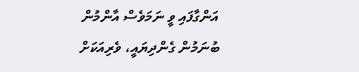އަންގާފައި ވީ ނަމަވެސް އާންމުން ބުނަމުން ގެންދިޔައީ، ވެރިއަކަށް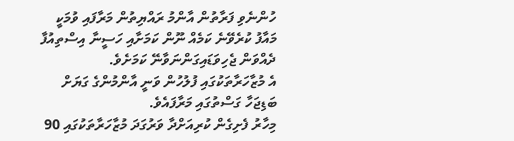ހުންނެވި ފަރާތުން އާންމު ރައްޔިތުން މަރާފައި ވުމަކީ މައާފު ކުރެވޭނެ ކަމެއް ނޫން ކަމަށާއި ހަސީނާ އިސްތިއުފާ ދެއްވަން ޖެހިވަޑައިގަންނަވާނޭ ކަމަށެވެ.
އެ މުޒާހަރާތަކުގައި ފުލުހުން ވަނީ އާންމުންގެ ގަޔަށް ބަޑިޖަހާ ގަސްތުގައި މަރާފައެވެ.
މިހާރު ފެށިގެން ކުރިއަށްދާ ވަރުގަދަ މުޒާހަރާތަކުގައި 90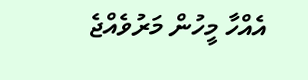އެއްހާ މީހުން މަރުވެއްޖެ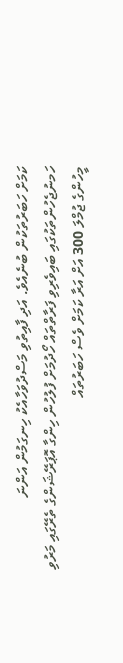ކަމަށް ހަބަރުތަކުން ބުނެއެވެ. އަދި ފާއިތުވި މަސްދުވަހާއެކު ހިނގަމުން އަންނަ ހަމނުޖެހުންތަކުގައި ބައިވެރިވި ފަރާތްތައް ހޯދުމަށް ފުލުހުން ހިންގާ އޮޕަރޭޝަންގެ ތެރޭގައި މަރުވި މީހުންގެ ޖުމްލަ 300 އަށް އަރާ ކަމަށް ވެސް ހަބަރުތައް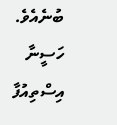ބުނެއެވެ.
ހަސީނާ އިސްތިއުފާ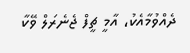ދެއްވުމާއެކު، އާމީ ޗީފް ޖެނެރަލް ވޭކާ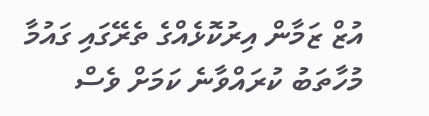އުޒް ޒަމާން އިރުކޮޅެއްގެ ތެރޭގައި ގައުމާ މުހާތަބު ކުރައްވާނެ ކަމަށް ވެސް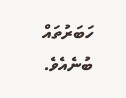ހަބަރުތައް ބުނެއެވެ.